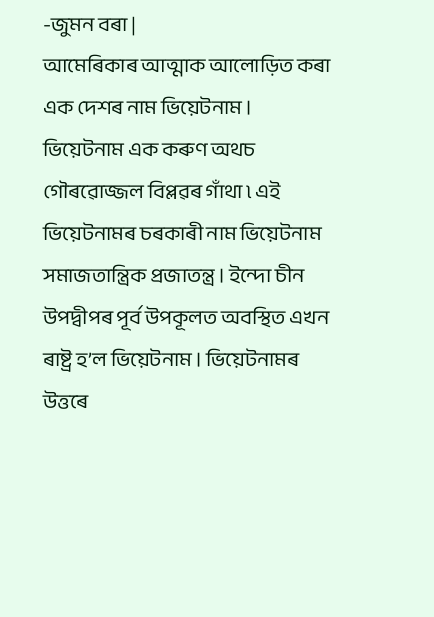-জুমন বৰা |
আমেৰিকাৰ আত্মাক আলোড়িত কৰা এক দেশৰ নাম ভিয়েটনাম । ভিয়েটনাম এক কৰুণ অথচ গৌৰৱোজ্জল বিপ্লৱৰ গাঁথা ৷ এই ভিয়েটনামৰ চৰকাৰী নাম ভিয়েটনাম সমাজতান্ত্রিক প্রজাতন্ত্র । ইন্দো চীন উপদ্বীপৰ পূর্ব উপকূলত অবস্থিত এখন ৰাষ্ট্র হ’ল ভিয়েটনাম । ভিয়েটনামৰ উত্তৰে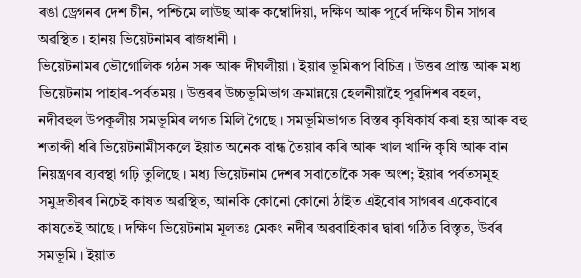ৰঙা ড্ৰেগনৰ দেশ চীন, পশ্চিমে লাউছ আৰু কম্বোদিয়া, দক্ষিণ আৰু পূর্বে দক্ষিণ চীন সাগৰ অৱস্থিত । হানয় ভিয়েটনামৰ ৰাজধানী ।
ভিয়েটনামৰ ভৌগোলিক গঠন সৰু আৰু দীঘলীয়া । ইয়াৰ ভূমিৰূপ বিচিত্ৰ । উত্তৰ প্ৰান্ত আৰু মধ্য ভিয়েটনাম পাহাৰ-পৰ্বতময় । উত্তৰৰ উচ্চভূমিভাগ ক্ৰমান্নয়ে হেলনীয়াহৈ পূৱদিশৰ বহল, নদীবহুল উপকূলীয় সমভূমিৰ লগত মিলি গৈছে । সমভূমিভাগত বিস্তৰ কৃষিকাৰ্য কৰা হয় আৰু বহু শতাব্দী ধৰি ভিয়েটনামীসকলে ইয়াত অনেক বান্ধ তৈয়াৰ কৰি আৰু খাল খান্দি কৃষি আৰু বান নিয়ন্ত্ৰণৰ ব্যবস্থা গঢ়ি তুলিছে । মধ্য ভিয়েটনাম দেশৰ সবাতোকৈ সৰু অংশ; ইয়াৰ পৰ্বতসমূহ সমুদ্ৰতীৰৰ নিচেই কাষত অৱস্থিত, আনকি কোনো কোনো ঠাইত এইবোৰ সাগৰৰ একেবাৰে কাষতেই আছে । দক্ষিণ ভিয়েটনাম মূলতঃ মেকং নদীৰ অৱবাহিকাৰ দ্বাৰা গঠিত বিস্তৃত, উৰ্বৰ সমভূমি । ইয়াত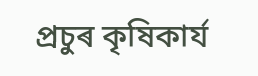প্ৰচুৰ কৃষিকাৰ্য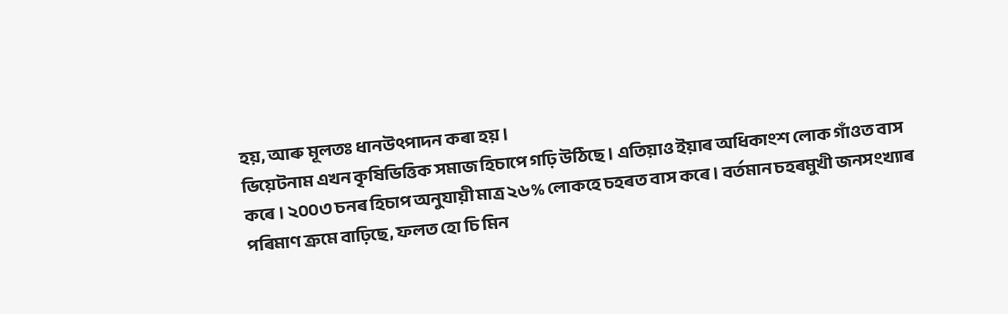হয়, আৰু মূলতঃ ধানউৎপাদন কৰা হয় ।
ভিয়েটনাম এখন কৃষিভিত্তিক সমাজ হিচাপে গঢ়ি উঠিছে । এতিয়াও ইয়াৰ অধিকাংশ লোক গাঁওত বাস কৰে । ২০০৩ চনৰ হিচাপ অনুযায়ী মাত্ৰ ২৬% লোকহে চহৰত বাস কৰে । বৰ্তমান চহৰমুখী জনসংখ্যাৰ পৰিমাণ ক্ৰমে বাঢ়িছে, ফলত হো চি মিন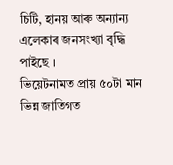চিটি, হানয় আৰু অন্যান্য এলেকাৰ জনসংখ্যা বৃদ্ধি পাইছে ।
ভিয়েটনামত প্ৰায় ৫০টা মান ভিন্ন জাতিগত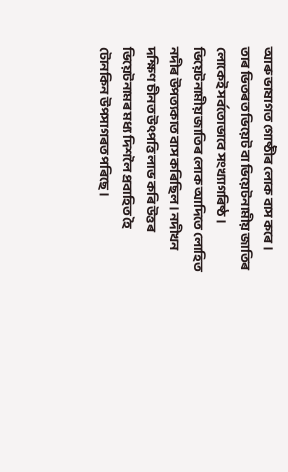আৰু ভাষাগত গোষ্ঠীৰ লোক বাস কৰে । তাৰ ভিতৰত ভিয়েট বা ভিয়েটনামীয় জাতিৰ লোকেই সৰ্বতোভাবে সংখ্যাগৰিষ্ঠ । ভিয়েটনামীয় জাতিৰ লোক আদিতে লোহিত নদীৰ উপত্যকাত বাস কৰিছিল । নদীখন দক্ষিণ চীনত উৎপত্তি লাভ কৰি উত্তৰ ভিয়েটনামৰ মধ্য দিশলৈ প্ৰবাহিত হৈ টোনকিন উপসাগৰত পৰিছে ।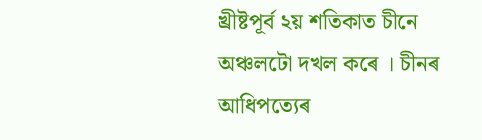খ্ৰীষ্টপূৰ্ব ২য় শতিকাত চীনে অঞ্চলটো দখল কৰে । চীনৰ আধিপত্যেৰ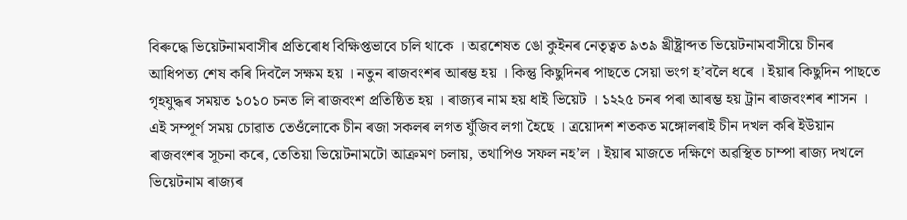বিৰুদ্ধে ভিয়েটনামবাসীৰ প্রতিৰোধ বিক্ষিপ্তভাবে চলি থাকে । অৱশেষত ঙো কুইনৰ নেতৃত্বত ৯৩৯ খ্রীষ্ট্ৰাব্দত ভিয়েটনামবাসীয়ে চীনৰ আধিপত্য শেষ কৰি দিবলৈ সক্ষম হয় । নতুন ৰাজবংশৰ আৰম্ভ হয় । কিন্তু কিছুদিনৰ পাছতে সেয়া ভংগ হ’বলৈ ধৰে । ইয়াৰ কিছুদিন পাছতে গৃহযুদ্ধৰ সময়ত ১০১০ চনত লি ৰাজবংশ প্রতিষ্ঠিত হয় । ৰাজ্যৰ নাম হয় ধাই ভিয়েট । ১২২৫ চনৰ পৰা আৰম্ভ হয় ট্রান ৰাজবংশৰ শাসন । এই সম্পূৰ্ণ সময় চোৱাত তেওঁলোকে চীন ৰজা সকলৰ লগত যুঁজিব লগা হৈছে । ত্রয়োদশ শতকত মঙ্গোলৰাই চীন দখল কৰি ইউয়ান ৰাজবংশৰ সূচনা কৰে, তেতিয়া ভিয়েটনামটো আক্রমণ চলায়, তথাপিও সফল নহ’ল । ইয়াৰ মাজতে দক্ষিণে অৱস্থিত চাম্পা ৰাজ্য দখলে ভিয়েটনাম ৰাজ্যৰ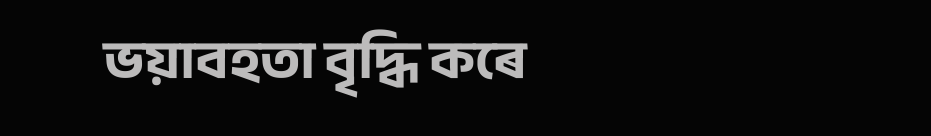ভয়াবহতা বৃদ্ধি কৰে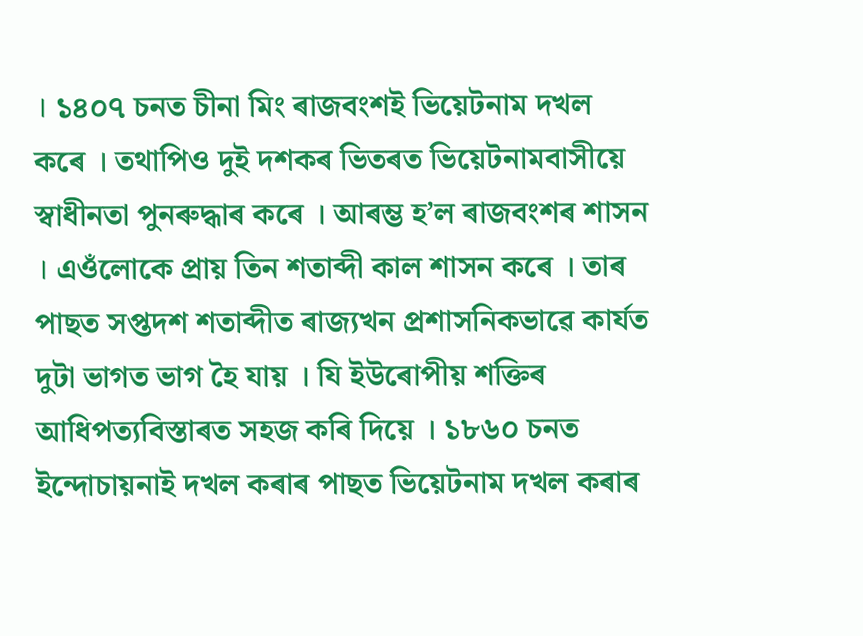। ১৪০৭ চনত চীনা মিং ৰাজবংশই ভিয়েটনাম দখল কৰে । তথাপিও দুই দশকৰ ভিতৰত ভিয়েটনামবাসীয়ে স্বাধীনতা পুনৰুদ্ধাৰ কৰে । আৰম্ভ হ’ল ৰাজবংশৰ শাসন । এওঁলোকে প্রায় তিন শতাব্দী কাল শাসন কৰে । তাৰ পাছত সপ্তদশ শতাব্দীত ৰাজ্যখন প্রশাসনিকভাৱে কার্যত দুটা ভাগত ভাগ হৈ যায় । যি ইউৰোপীয় শক্তিৰ আধিপত্যবিস্তাৰত সহজ কৰি দিয়ে । ১৮৬০ চনত ইন্দোচায়নাই দখল কৰাৰ পাছত ভিয়েটনাম দখল কৰাৰ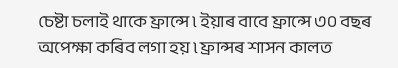চেষ্টা চলাই থাকে ফ্রান্সে ৷ ইয়াৰ বাবে ফ্রান্সে ৩০ বছৰ অপেক্ষা কৰিব লগা হয় ৷ ফ্রান্সৰ শাসন কালত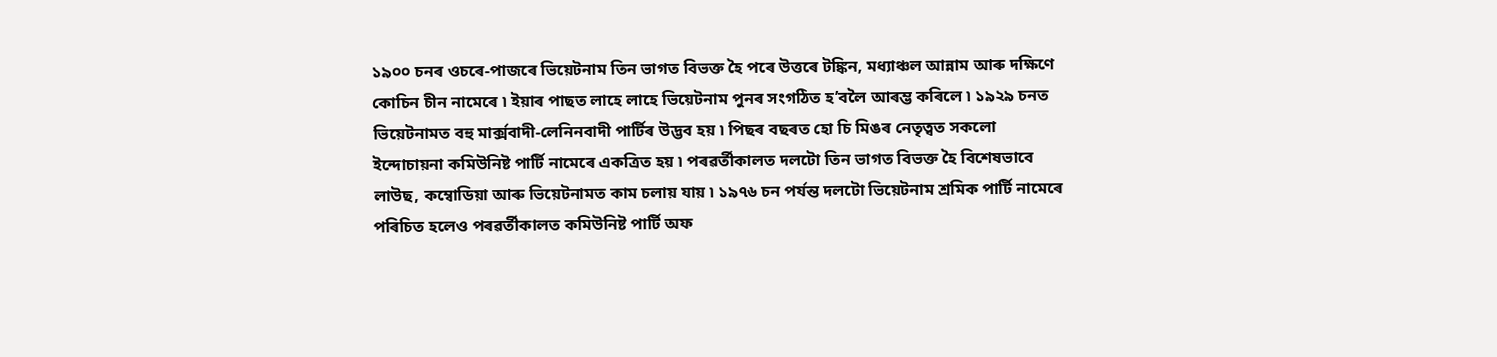১৯০০ চনৰ ওচৰে-পাজৰে ভিয়েটনাম তিন ভাগত বিভক্ত হৈ পৰে উত্তৰে টঙ্কিন, মধ্যাঞ্চল আন্নাম আৰু দক্ষিণে কোচিন চীন নামেৰে ৷ ইয়াৰ পাছত লাহে লাহে ভিয়েটনাম পুনৰ সংগঠিত হ’বলৈ আৰম্ভ কৰিলে ৷ ১৯২৯ চনত ভিয়েটনামত বহু মার্ক্সবাদী-লেনিনবাদী পার্টিৰ উদ্ভব হয় ৷ পিছৰ বছৰত হো চি মিঙৰ নেতৃত্বত সকলো ইন্দোচায়না কমিউনিষ্ট পার্টি নামেৰে একত্রিত হয় ৷ পৰৱর্তীকালত দলটো তিন ভাগত বিভক্ত হৈ বিশেষভাবে লাউছ, কম্বোডিয়া আৰু ভিয়েটনামত কাম চলায় যায় ৷ ১৯৭৬ চন পর্যন্ত দলটো ভিয়েটনাম শ্রমিক পার্টি নামেৰে পৰিচিত হলেও পৰৱর্তীকালত কমিউনিষ্ট পার্টি অফ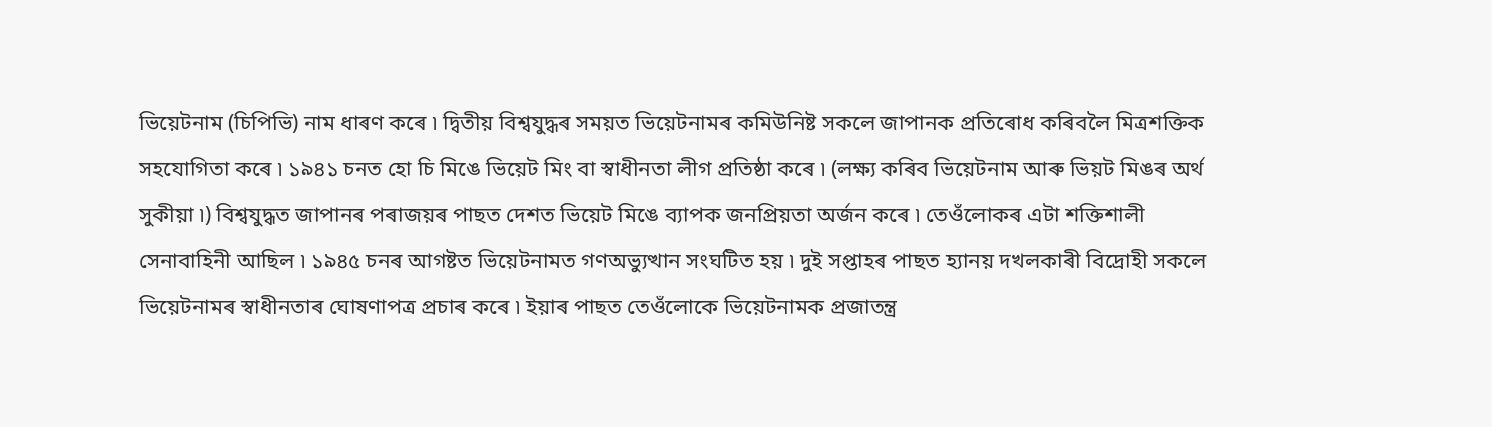ভিয়েটনাম (চিপিভি) নাম ধাৰণ কৰে ৷ দ্বিতীয় বিশ্বযুদ্ধৰ সময়ত ভিয়েটনামৰ কমিউনিষ্ট সকলে জাপানক প্রতিৰোধ কৰিবলৈ মিত্রশক্তিক সহযোগিতা কৰে ৷ ১৯৪১ চনত হো চি মিঙে ভিয়েট মিং বা স্বাধীনতা লীগ প্রতিষ্ঠা কৰে ৷ (লক্ষ্য কৰিব ভিয়েটনাম আৰু ভিয়ট মিঙৰ অর্থ সুকীয়া ৷) বিশ্বযুদ্ধত জাপানৰ পৰাজয়ৰ পাছত দেশত ভিয়েট মিঙে ব্যাপক জনপ্রিয়তা অর্জন কৰে ৷ তেওঁলোকৰ এটা শক্তিশালী সেনাবাহিনী আছিল ৷ ১৯৪৫ চনৰ আগষ্টত ভিয়েটনামত গণঅভ্যুত্থান সংঘটিত হয় ৷ দুই সপ্তাহৰ পাছত হ্যানয় দখলকাৰী বিদ্রোহী সকলে ভিয়েটনামৰ স্বাধীনতাৰ ঘোষণাপত্র প্রচাৰ কৰে ৷ ইয়াৰ পাছত তেওঁলোকে ভিয়েটনামক প্রজাতন্ত্র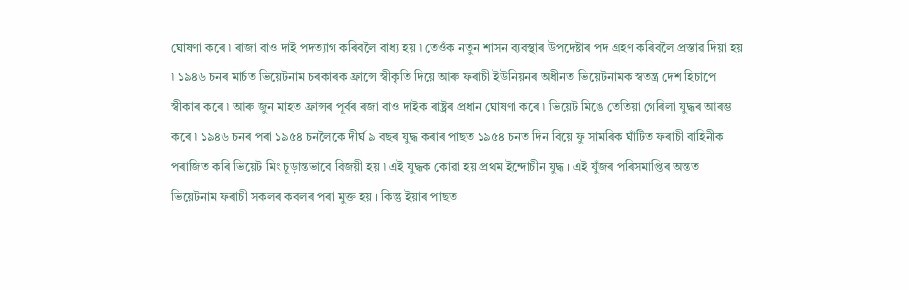ঘোষণা কৰে ৷ ৰাজা বাও দাই পদত্যাগ কৰিবলৈ বাধ্য হয় ৷ তেওঁক নতুন শাসন ব্যবস্থাৰ উপদেষ্টাৰ পদ গ্রহণ কৰিবলৈ প্রস্তাৱ দিয়া হয় ৷ ১৯৪৬ চনৰ মার্চত ভিয়েটনাম চৰকাৰক ফ্রান্সে স্বীকৃতি দিয়ে আৰু ফৰাচী ইউনিয়নৰ অধীনত ভিয়েটনামক স্বতন্ত্ৰ দেশ হিচাপে স্বীকাৰ কৰে ৷ আৰু জুন মাহত ফ্রান্সৰ পূৰ্বৰ ৰজা বাও দাইক ৰাষ্ট্রৰ প্রধান ঘোষণা কৰে ৷ ভিয়েট মিঙে তেতিয়া গেৰিলা যুদ্ধৰ আৰম্ভ কৰে ৷ ১৯৪৬ চনৰ পৰা ১৯৫৪ চনলৈকে দীর্ঘ ৯ বছৰ যুদ্ধ কৰাৰ পাছত ১৯৫৪ চনত দিন বিয়ে ফু সামৰিক ঘাঁটিত ফৰাচী বাহিনীক পৰাজিত কৰি ভিয়েট মিং চূড়ান্তভাবে বিজয়ী হয় ৷ এই যুদ্ধক কোৱা হয় প্রথম ইন্দোচীন যুদ্ধ । এই যুঁজৰ পৰিসমাপ্তিৰ অন্তত ভিয়েটনাম ফৰাচী সকলৰ কবলৰ পৰা মুক্ত হয় । কিন্তু ইয়াৰ পাছত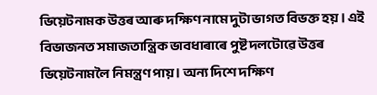ভিয়েটনামক উত্তৰ আৰু দক্ষিণ নামে দুটা ভাগত বিভক্ত হয় । এই বিভাজনত সমাজতান্ত্ৰিক ভাবধাৰাৰে পুষ্ট দলটোৱে উত্তৰ ভিয়েটনামলৈ নিমন্ত্ৰণ পায় । অন্য দিশে দক্ষিণ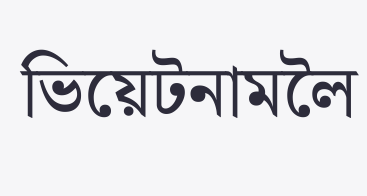ভিয়েটনামলৈ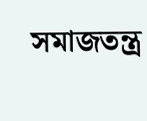সমাজতন্ত্ৰ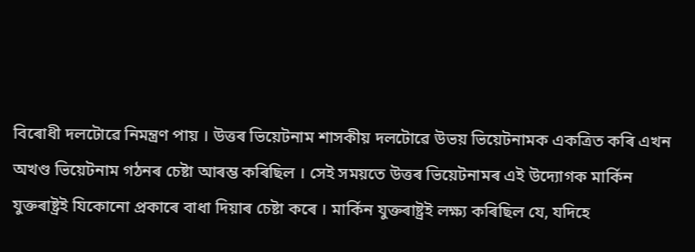বিৰোধী দলটোৱে নিমন্ত্ৰণ পায় । উত্তৰ ভিয়েটনাম শাসকীয় দলটোৱে উভয় ভিয়েটনামক একত্ৰিত কৰি এখন অখণ্ড ভিয়েটনাম গঠনৰ চেষ্টা আৰম্ভ কৰিছিল । সেই সময়তে উত্তৰ ভিয়েটনামৰ এই উদ্যোগক মাৰ্কিন যুক্তৰাষ্ট্ৰই যিকোনো প্ৰকাৰে বাধা দিয়াৰ চেষ্টা কৰে । মাৰ্কিন যুক্তৰাষ্ট্ৰই লক্ষ্য কৰিছিল যে, যদিহে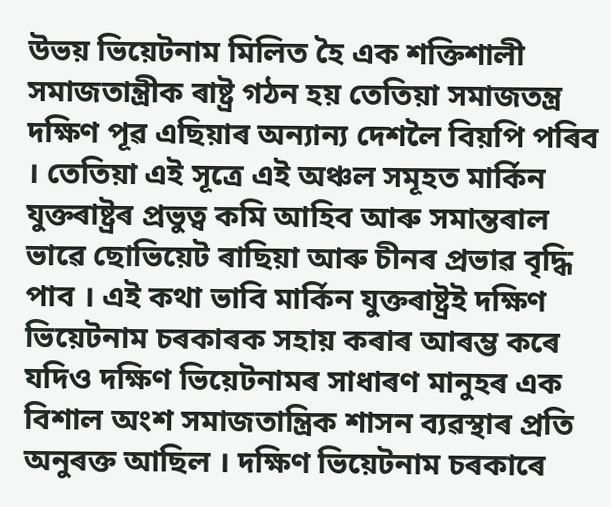উভয় ভিয়েটনাম মিলিত হৈ এক শক্তিশালী সমাজতান্ত্ৰীক ৰাষ্ট্ৰ গঠন হয় তেতিয়া সমাজতন্ত্ৰ দক্ষিণ পূৱ এছিয়াৰ অন্যান্য দেশলৈ বিয়পি পৰিব । তেতিয়া এই সূত্ৰে এই অঞ্চল সমূহত মাৰ্কিন যুক্তৰাষ্ট্ৰৰ প্ৰভুত্ব কমি আহিব আৰু সমান্তৰাল ভাৱে ছোভিয়েট ৰাছিয়া আৰু চীনৰ প্ৰভাৱ বৃদ্ধি পাব । এই কথা ভাবি মাৰ্কিন যুক্তৰাষ্ট্ৰই দক্ষিণ ভিয়েটনাম চৰকাৰক সহায় কৰাৰ আৰম্ভ কৰে যদিও দক্ষিণ ভিয়েটনামৰ সাধাৰণ মানুহৰ এক বিশাল অংশ সমাজতান্ত্ৰিক শাসন ব্যৱস্থাৰ প্ৰতি অনুৰক্ত আছিল । দক্ষিণ ভিয়েটনাম চৰকাৰে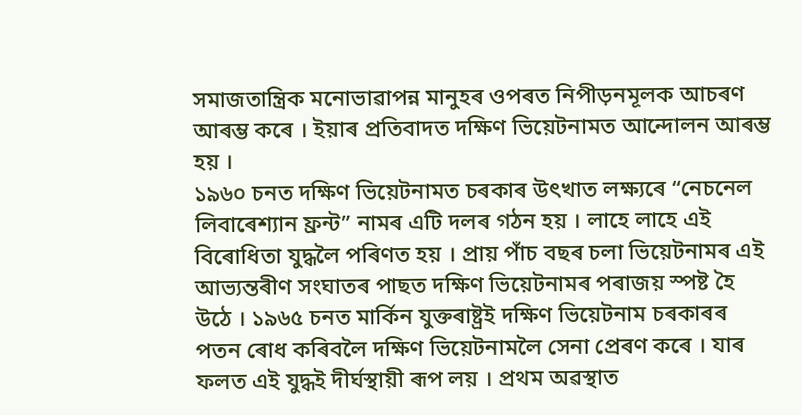সমাজতান্ত্ৰিক মনোভাৱাপন্ন মানুহৰ ওপৰত নিপীড়নমূলক আচৰণ আৰম্ভ কৰে । ইয়াৰ প্ৰতিবাদত দক্ষিণ ভিয়েটনামত আন্দোলন আৰম্ভ হয় ।
১৯৬০ চনত দক্ষিণ ভিয়েটনামত চৰকাৰ উৎখাত লক্ষ্যৰে “নেচনেল লিবাৰেশ্যান ফ্ৰন্ট” নামৰ এটি দলৰ গঠন হয় । লাহে লাহে এই বিৰোধিতা যুদ্ধলৈ পৰিণত হয় । প্ৰায় পাঁচ বছৰ চলা ভিয়েটনামৰ এই আভ্যন্তৰীণ সংঘাতৰ পাছত দক্ষিণ ভিয়েটনামৰ পৰাজয় স্পষ্ট হৈ উঠে । ১৯৬৫ চনত মাৰ্কিন যুক্তৰাষ্ট্ৰই দক্ষিণ ভিয়েটনাম চৰকাৰৰ পতন ৰোধ কৰিবলৈ দক্ষিণ ভিয়েটনামলৈ সেনা প্ৰেৰণ কৰে । যাৰ ফলত এই যুদ্ধই দীৰ্ঘস্থায়ী ৰূপ লয় । প্ৰথম অৱস্থাত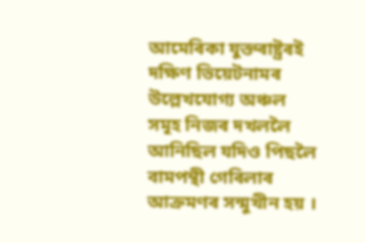আমেৰিকা যুক্তৰাষ্ট্ৰৰই দক্ষিণ ভিয়েটনামৰ উল্লেখযোগ্য অঞ্চল সমূহ নিজৰ দখললৈ আনিছিল যদিও পিছলৈ বামপন্থী গেৰিলাৰ আক্ৰমণৰ সন্মুখীন হয় ।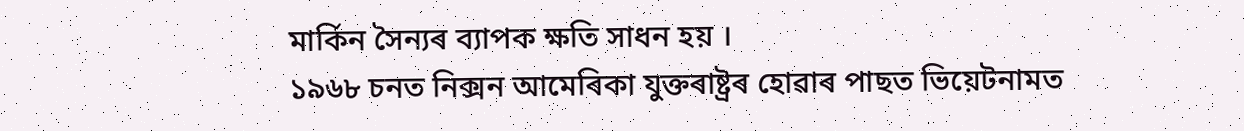মাৰ্কিন সৈন্যৰ ব্যাপক ক্ষতি সাধন হয় ।
১৯৬৮ চনত নিক্সন আমেৰিকা যুক্তৰাষ্ট্ৰৰ হোৱাৰ পাছত ভিয়েটনামত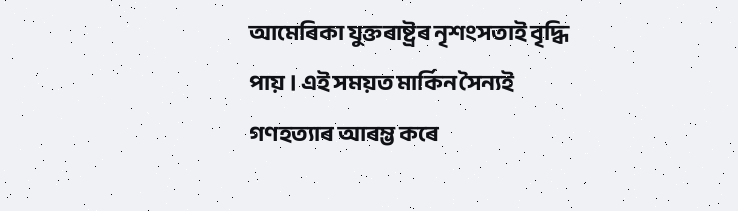আমেৰিকা যুক্তৰাষ্ট্ৰৰ নৃশংসতাই বৃদ্ধি পায় । এই সময়ত মাৰ্কিন সৈন্যই গণহত্যাৰ আৰম্ভ কৰে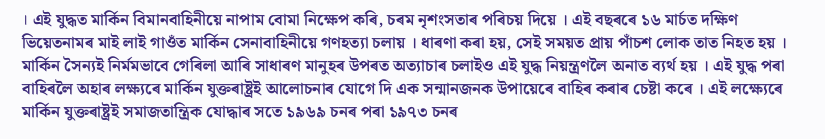। এই যুদ্ধত মার্কিন বিমানবাহিনীয়ে নাপাম বোমা নিক্ষেপ কৰি, চৰম নৃশংসতাৰ পৰিচয় দিয়ে । এই বছৰৰে ১৬ মার্চত দক্ষিণ ভিয়েতনামৰ মাই লাই গাওঁত মার্কিন সেনাবাহিনীয়ে গণহত্যা চলায় । ধাৰণা কৰা হয়, সেই সময়ত প্রায় পাঁচশ লোক তাত নিহত হয় ।
মার্কিন সৈন্যই নির্মমভাবে গেৰিলা আৰি সাধাৰণ মানুহৰ উপৰত অত্যাচাৰ চলাইও এই যুদ্ধ নিয়ন্ত্রণলৈ অনাত ব্যর্থ হয় । এই যুদ্ধ পৰা বাহিৰলৈ অহাৰ লক্ষ্যৰে মার্কিন যুক্তৰাষ্ট্রই আলোচনাৰ যোগে দি এক সন্মানজনক উপায়েৰে বাহিৰ কৰাৰ চেষ্টা কৰে । এই লক্ষ্যেৰে মার্কিন যুক্তৰাষ্ট্রই সমাজতান্ত্রিক যোদ্ধাৰ সতে ১৯৬৯ চনৰ পৰা ১৯৭৩ চনৰ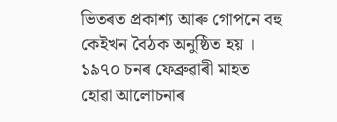ভিতৰত প্ৰকাশ্য আৰু গোপনে বহু কেইখন বৈঠক অনুষ্ঠিত হয় । ১৯৭০ চনৰ ফেব্ৰুৱাৰী মাহত হোৱা আলোচনাৰ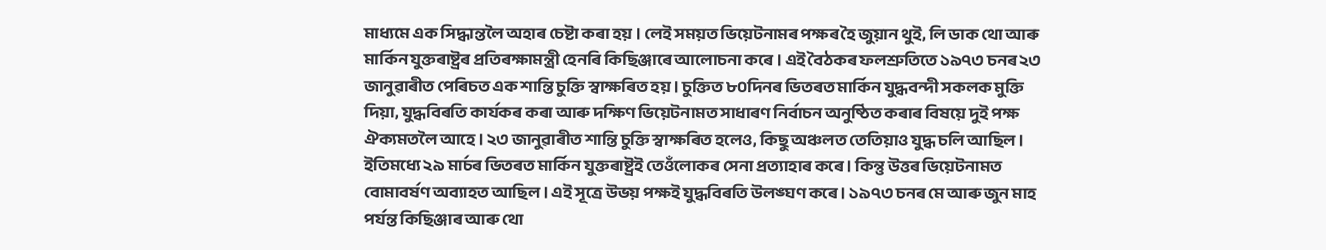মাধ্যমে এক সিদ্ধান্তলৈ অহাৰ চেষ্টা কৰা হয় । লেই সময়ত ভিয়েটনামৰ পক্ষৰ হৈ জুয়ান থুই, লি ডাক থো আৰু মার্কিন যুক্তৰাষ্ট্রৰ প্রতিৰক্ষামন্ত্রী হেনৰি কিছিঞ্জাৰে আলোচনা কৰে । এই বৈঠকৰ ফলশ্রুতিতে ১৯৭৩ চনৰ ২৩ জানুৱাৰীত পেৰিচত এক শান্তি চুক্তি স্বাক্ষৰিত হয় । চুক্তিত ৮০দিনৰ ভিতৰত মার্কিন যুদ্ধবন্দী সকলক মুক্তি দিয়া, যুদ্ধবিৰতি কার্যকৰ কৰা আৰু দক্ষিণ ভিয়েটনামত সাধাৰণ নির্বাচন অনুষ্ঠিত কৰাৰ বিষয়ে দুই পক্ষ ঐক্যমতলৈ আহে । ২৩ জানুৱাৰীত শান্তি চুক্তি স্বাক্ষৰিত হলেও, কিছু অঞ্চলত তেতিয়াও যুদ্ধ চলি আছিল । ইতিমধ্যে ২৯ মার্চৰ ভিতৰত মার্কিন যুক্তৰাষ্ট্রই তেওঁলোকৰ সেনা প্রত্যাহাৰ কৰে । কিন্তু উত্তৰ ভিয়েটনামত বোমাবর্ষণ অব্যাহত আছিল । এই সূত্রে উভয় পক্ষই যুদ্ধবিৰতি উলঙ্ঘণ কৰে । ১৯৭৩ চনৰ মে আৰু জুন মাহ পর্যন্ত কিছিঞ্জাৰ আৰু থো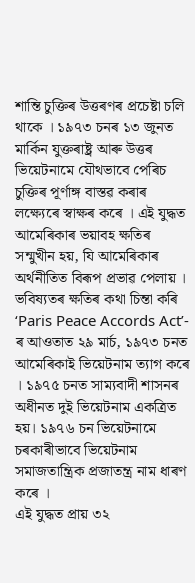শান্তি চুক্তিৰ উত্তৰণৰ প্রচেষ্টা চলি থাকে । ১৯৭৩ চনৰ ১৩ জুনত মার্কিন যুক্তৰাষ্ট্র আৰু উত্তৰ ভিয়েটনামে যৌথভাবে পেৰিচ চুক্তিৰ পূর্ণাঙ্গ বাস্তৱ কৰাৰ লক্ষ্যেৰে স্বাক্ষৰ কৰে । এই যুদ্ধত আমেৰিকাৰ ভয়াবহ ক্ষতিৰ সন্মুখীন হয়, যি আমেৰিকাৰ অর্থনীতিত বিৰূপ প্রভাৱ পেলায় । ভবিষ্যতৰ ক্ষতিৰ কথা চিন্তা কৰি ‘Paris Peace Accords Act’- ৰ আওতাত ২৯ মার্চ, ১৯৭৩ চনত আমেৰিকাই ভিয়েটনাম ত্যাগ কৰে । ১৯৭৫ চনত সাম্যবাদী শাসনৰ অধীনত দুই ভিয়েটনাম একত্রিত হয়। ১৯৭৬ চন ভিয়েটনামে চৰকাৰীভাবে ভিয়েটনাম সমাজতান্ত্রিক প্রজাতন্ত্র নাম ধাৰণ কৰে ।
এই যুদ্ধত প্রায় ৩২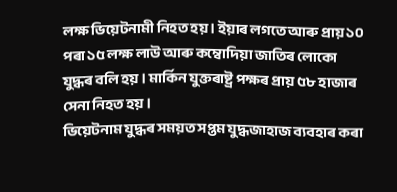লক্ষ ভিয়েটনামী নিহত হয় । ইয়াৰ লগতে আৰু প্রায় ১০ পৰা ১৫ লক্ষ লাউ আৰু কম্বোদিয়া জাতিৰ লোকো যুদ্ধৰ বলি হয় । মার্কিন যুক্তৰাষ্ট্র পক্ষৰ প্রায় ৫৮ হাজাৰ সেনা নিহত হয় ।
ভিয়েটনাম যুদ্ধৰ সময়ত সপ্তম যুদ্ধজাহাজ ব্যবহাৰ কৰা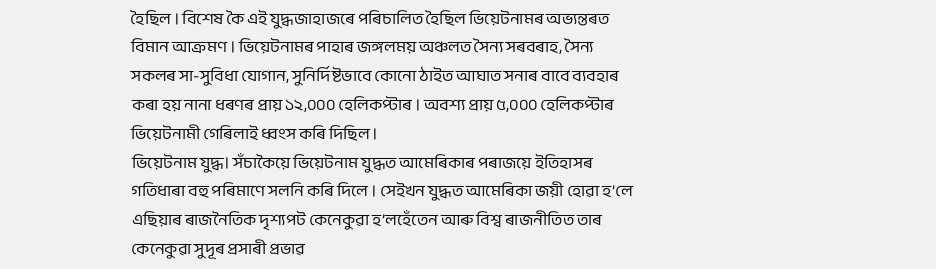হৈছিল । বিশেষ কৈ এই যুদ্ধজাহাজৰে পৰিচালিত হৈছিল ভিয়েটনামৰ অভ্যন্তৰত বিমান আক্রমণ । ভিয়েটনামৰ পাহাৰ জঙ্গলময় অঞ্চলত সৈন্য সৰবৰাহ, সৈন্য সকলৰ সা-সুবিধা যোগান, সুনির্দিষ্টভাবে কোনো ঠাইত আঘাত সনাৰ বাবে ব্যবহাৰ কৰা হয় নানা ধৰণৰ প্রায় ১২,০০০ হেলিকপ্টাৰ । অবশ্য প্রায় ৫,০০০ হেলিকপ্টাৰ ভিয়েটনামী গেৰিলাই ধ্বংস কৰি দিছিল ।
ভিয়েটনাম যুদ্ধ। সঁচাকৈয়ে ভিয়েটনাম যুদ্ধত আমেৰিকাৰ পৰাজয়ে ইতিহাসৰ গতিধাৰা বহু পৰিমাণে সলনি কৰি দিলে । সেইখন যুদ্ধত আমেৰিকা জয়ী হোৱা হ’লে এছিয়াৰ ৰাজনৈতিক দৃশ্যপট কেনেকুৱা হ’লহেঁতেন আৰু বিশ্ব ৰাজনীতিত তাৰ কেনেকুৱা সুদূৰ প্ৰসাৰী প্ৰভাৱ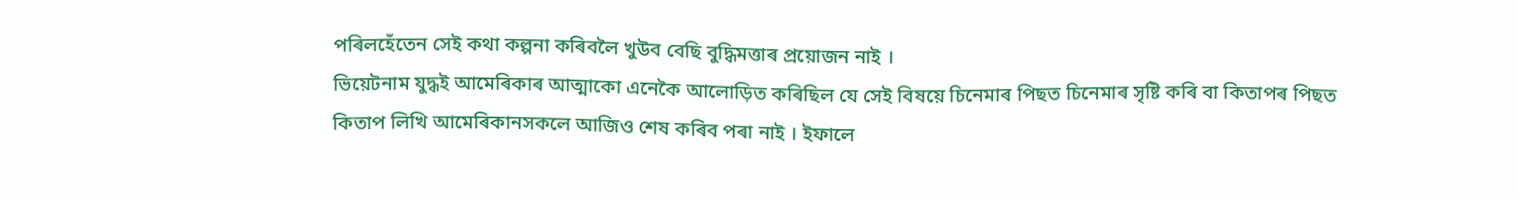পৰিলহেঁতেন সেই কথা কল্পনা কৰিবলৈ খুউব বেছি বুদ্ধিমত্তাৰ প্রয়োজন নাই ।
ভিয়েটনাম যুদ্ধই আমেৰিকাৰ আত্মাকো এনেকৈ আলোড়িত কৰিছিল যে সেই বিষয়ে চিনেমাৰ পিছত চিনেমাৰ সৃষ্টি কৰি বা কিতাপৰ পিছত কিতাপ লিখি আমেৰিকানসকলে আজিও শেষ কৰিব পৰা নাই । ইফালে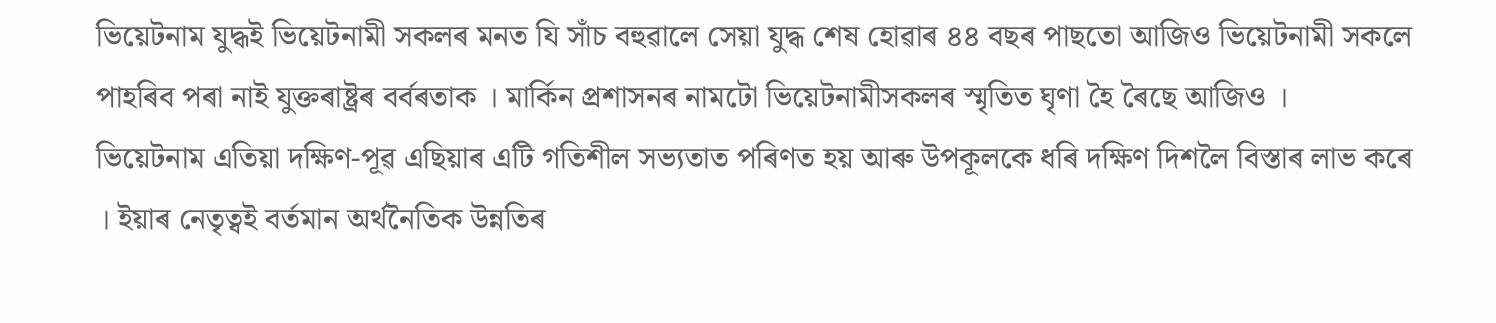ভিয়েটনাম যুদ্ধই ভিয়েটনামী সকলৰ মনত যি সাঁচ বহুৱালে সেয়া যুদ্ধ শেষ হোৱাৰ ৪৪ বছৰ পাছতো আজিও ভিয়েটনামী সকলে পাহৰিব পৰা নাই যুক্তৰাষ্ট্ৰৰ বর্বৰতাক । মার্কিন প্রশাসনৰ নামটো ভিয়েটনামীসকলৰ স্মৃতিত ঘৃণা হৈ ৰৈছে আজিও ।
ভিয়েটনাম এতিয়া দক্ষিণ-পূৱ এছিয়াৰ এটি গতিশীল সভ্যতাত পৰিণত হয় আৰু উপকূলকে ধৰি দক্ষিণ দিশলৈ বিস্তাৰ লাভ কৰে । ইয়াৰ নেতৃত্বই বৰ্তমান অৰ্থনৈতিক উন্নতিৰ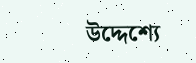উদ্দেশ্যে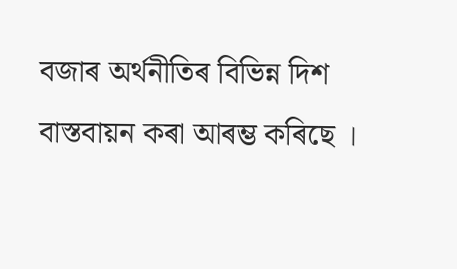বজাৰ অৰ্থনীতিৰ বিভিন্ন দিশ বাস্তবায়ন কৰা আৰম্ভ কৰিছে ।